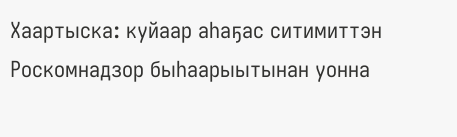Хаартыска: куйаар аһаҕас ситимиттэн
Роскомнадзор быһаарыытынан уонна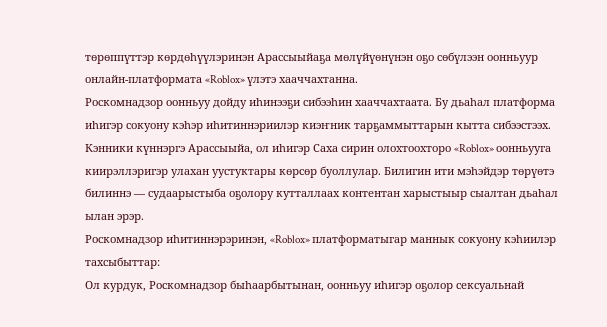төрөппүттэр көрдөһүүлэринэн Арассыыйаҕа мөлүйүөнүнэн оҕо сөбүлээн оонньуур онлайн-платформата «Roblox» үлэтэ хааччахтанна.
Роскомнадзор оонньуу дойду иһинээҕи сибээһин хааччахтаата. Бу дьаһал платформа иһигэр сокуону кэһэр иһитиннэриилэр киэҥник тарҕаммыттарын кытта сибээстээх.
Кэнники күннэргэ Арассыыйа, ол иһигэр Саха сирин олохтоохторо «Roblox» оонньууга киирэллэригэр улахан уустуктары көрсөр буоллулар. Билигин ити мэһэйдэр төрүөтэ билиннэ — судаарыстыба оҕолору кутталлаах контентан харыстыыр сыалтан дьаһал ылан эрэр.
Роскомнадзор иһитиннэрэринэн, «Roblox» платформатыгар маннык сокуону кэһиилэр тахсыбыттар:
Ол курдук, Роскомнадзор быһаарбытынан, оонньуу иһигэр оҕолор сексуальнай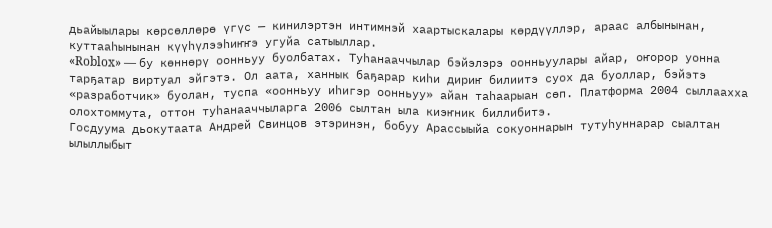дьайыылары көрсөллөрө үгүс — кинилэртэн интимнэй хаартыскалары көрдүүллэр, араас албынынан, куттааһынынан күүһүлээһиҥҥэ угуйа сатыыллар.
«Roblox» — бу көннөрү оонньуу буолбатах. Туһанааччылар бэйэлэрэ оонньуулары айар, оҥорор уонна тарҕатар виртуал эйгэтэ. Ол аата, ханнык баҕарар киһи дириҥ билиитэ суох да буоллар, бэйэтэ «разработчик» буолан, туспа «оонньуу иһигэр оонньуу» айан таһаарыан сөп. Платформа 2004 сыллаахха олохтоммута, оттон туһанааччыларга 2006 сылтан ыла киэҥник биллибитэ.
Госдуума дьокутаата Андрей Свинцов этэринэн, бобуу Арассыыйа сокуоннарын тутуһуннарар сыалтан ылыллыбыт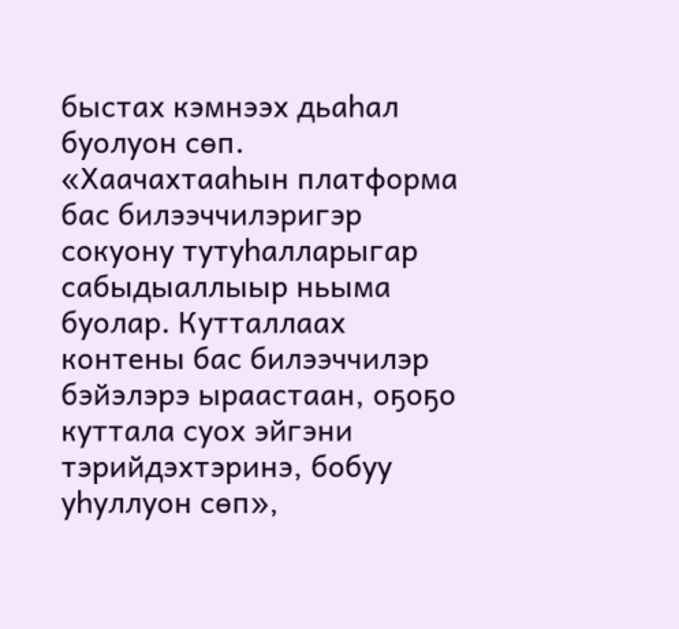быстах кэмнээх дьаһал буолуон сөп.
«Хаачахтааһын платформа бас билээччилэригэр сокуону тутуһалларыгар сабыдыаллыыр ньыма буолар. Кутталлаах контены бас билээччилэр бэйэлэрэ ыраастаан, оҕоҕо куттала суох эйгэни тэрийдэхтэринэ, бобуу уһуллуон сөп»,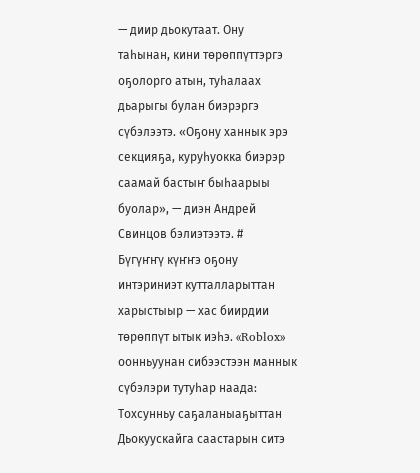— диир дьокутаат. Ону таһынан, кини төрөппүттэргэ оҕолорго атын, туһалаах дьарыгы булан биэрэргэ сүбэлээтэ. «Оҕону ханнык эрэ секцияҕа, куруһуокка биэрэр саамай бастыҥ быһаарыы буолар», — диэн Андрей Свинцов бэлиэтээтэ. #
Бүгүҥҥү күҥҥэ оҕону интэриниэт кутталларыттан харыстыыр — хас биирдии төрөппүт ытык иэһэ. «Roblox» оонньуунан сибээстээн маннык сүбэлэри тутуһар наада:
Тохсунньу саҕаланыаҕыттан Дьокуускайга саастарын ситэ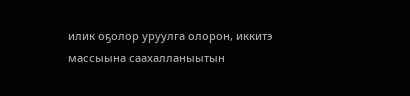илик оҕолор уруулга олорон, иккитэ массыына саахалланыытын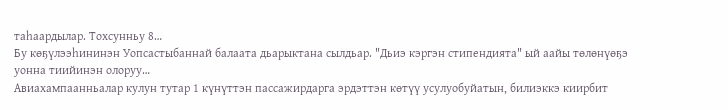таһаардылар. Тохсунньу 8…
Бу көҕүлээһининэн Уопсастыбаннай балаата дьарыктана сылдьар. "Дьиэ кэргэн стипендията" ый аайы төлөнүөҕэ уонна тиийинэн олоруу…
Авиахампаанньалар кулун тутар 1 күнүттэн пассажирдарга эрдэттэн көтүү усулуобуйатын, билиэккэ киирбит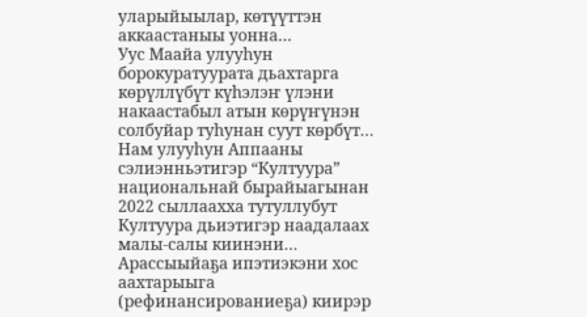уларыйыылар, көтүүттэн аккаастаныы уонна…
Уус Маайа улууһун борокуратуурата дьахтарга көрүллүбүт күһэлэҥ үлэни накаастабыл атын көрүҥүнэн солбуйар туһунан суут көрбүт…
Нам улууһун Аппааны сэлиэнньэтигэр “Култуура” национальнай бырайыагынан 2022 сыллаахха тутуллубут Култуура дьиэтигэр наадалаах малы-салы киинэни…
Арассыыйаҕа ипэтиэкэни хос аахтарыыга (рефинансированиеҕа) киирэр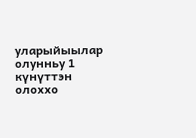уларыйыылар олунньу 1 күнүттэн олоххо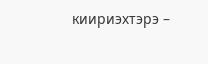киириэхтэрэ –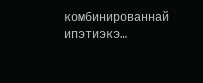комбинированнай ипэтиэкэ…